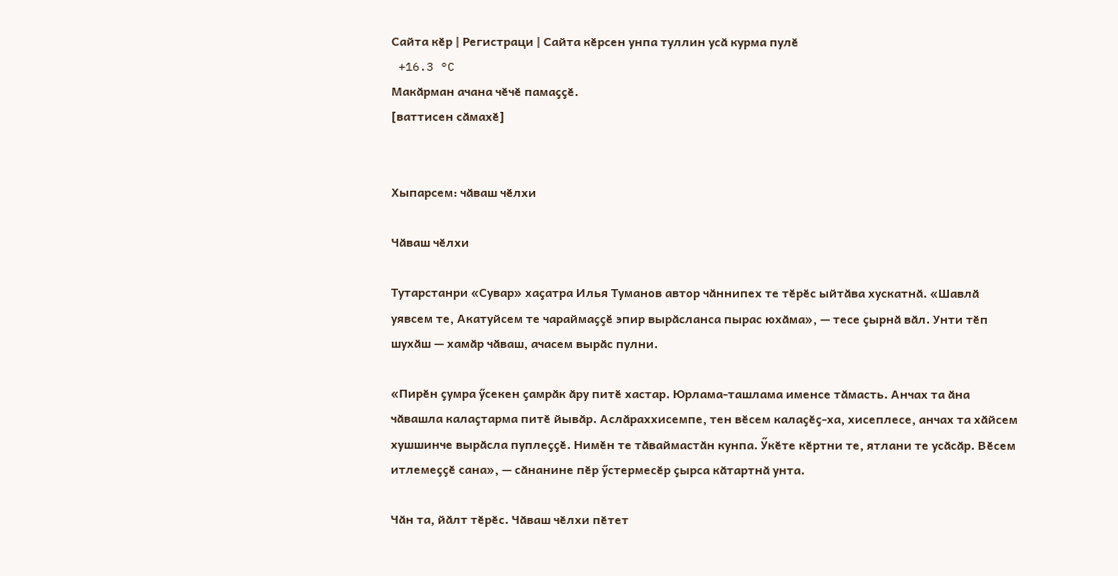Сайта кӗр | Регистраци | Сайта кӗрсен унпа туллин усӑ курма пулӗ
 +16.3 °C
Макӑрман ачана чӗчӗ памаҫҫӗ.
[ваттисен сӑмахӗ]


Хыпарсем: чӑваш чӗлхи

Чӑваш чӗлхи

Тутарстанри «Сувар» хаҫатра Илья Туманов автор чӑннипех те тӗрӗс ыйтӑва хускатнӑ. «Шавлӑ уявсем те, Акатуйсем те чараймаҫҫӗ эпир вырӑсланса пырас юхӑма», — тесе ҫырнӑ вӑл. Унти тӗп шухӑш — хамӑр чӑваш, ачасем вырӑс пулни.

«Пирӗн ҫумра ӳсекен ҫамрӑк ӑру питӗ хастар. Юрлама-ташлама именсе тӑмасть. Анчах та ӑна чӑвашла калаҫтарма питӗ йывӑр. Аслӑраххисемпе, тен вӗсем калаҫӗҫ-ха, хисеплесе, анчах та хӑйсем хушшинче вырӑсла пуплеҫҫӗ. Нимӗн те тӑваймастӑн кунпа. Ӳкӗте кӗртни те, ятлани те усӑсӑр. Вӗсем итлемеҫҫӗ сана», — сӑнанине пӗр ӳстермесӗр ҫырса кӑтартнӑ унта.

Чӑн та, йӑлт тӗрӗс. Чӑваш чӗлхи пӗтет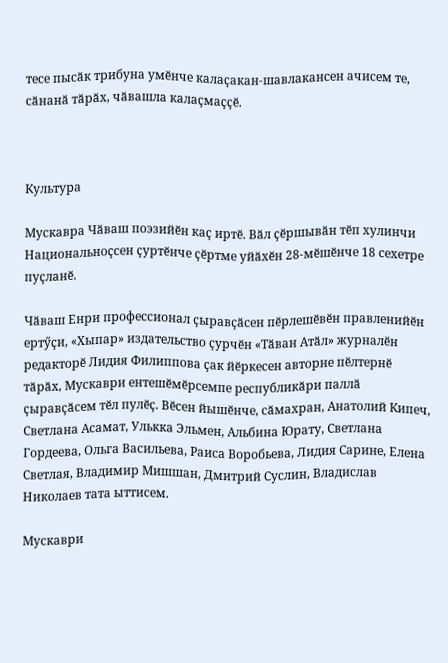тесе пысӑк трибуна умӗнче калаҫакан-шавлакансен ачисем те, сӑнанӑ тӑрӑх, чӑвашла калаҫмаҫҫӗ.



Культура

Мускавра Чӑваш поэзийӗн каҫ иртӗ. Вӑл ҫӗршывӑн тӗп хулинчи Национальноҫсен ҫуртӗнче ҫӗртме уйӑхӗн 28-мӗшӗнче 18 сехетре пуҫланӗ.

Чӑваш Енри профессионал ҫыравҫӑсен пӗрлешӗвӗн правленийӗн ертӳҫи, «Хыпар» издательство ҫурчӗн «Тӑван Атӑл» журналӗн редакторӗ Лидия Филиппова ҫак йӗркесен авторне пӗлтернӗ тӑрӑх, Мускаври ентешӗмӗрсемпе республикӑри паллӑ ҫыравҫӑсем тӗл пулӗҫ. Вӗсен йышӗнче, сӑмахран, Анатолий Кипеч, Светлана Асамат, Улькка Эльмен, Альбина Юрату, Светлана Гордеева, Ольга Васильева, Раиса Воробьева, Лидия Сарине, Елена Светлая, Владимир Мишшан, Дмитрий Суслин, Владислав Николаев тата ыттисем.

Мускаври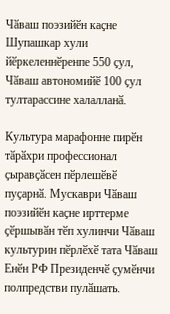Чӑваш поэзийӗн каҫне Шупашкар хули йӗркеленнӗренпе 550 ҫул, Чӑваш автономийӗ 100 ҫул тултарассине халалланӑ.

Культура марафонне пирӗн тӑрӑхри профессионал ҫыравҫӑсен пӗрлешӗвӗ пуҫарнӑ. Мускаври Чӑваш поэзийӗн каҫне ирттерме ҫӗршывӑн тӗп хулинчи Чӑваш культурин пӗрлӗхӗ тата Чӑваш Енӗн РФ Президенчӗ ҫумӗнчи полпредстви пулӑшать.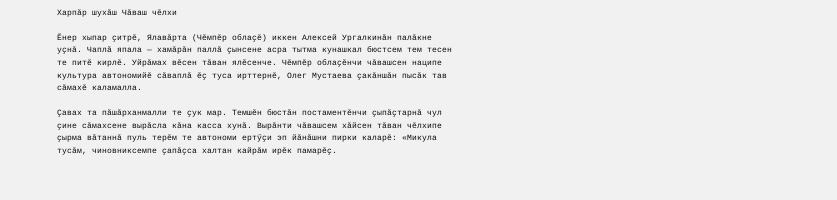Харпӑр шухӑш Чӑваш чӗлхи

Ӗнер хыпар ҫитрӗ, Ялавӑрта (Чӗмпӗр облаҫӗ) иккен Алексей Ургалкинӑн палӑкне уҫнӑ. Чаплӑ япала — хамӑрӑн паллӑ ҫынсене асра тытма кунашкал бюстсем тем тесен те питӗ кирлӗ. Уйрӑмах вӗсен тӑван ялӗсенче. Чӗмпӗр облаҫӗнчи чӑвашсен наципе культура автономийӗ сӑваплӑ ӗҫ туса ирттернӗ, Олег Мустаева ҫакӑншӑн пысӑк тав сӑмахӗ каламалла.

Ҫавах та пӑшӑрханмалли те ҫук мар. Темшӗн бюстӑн постаментӗнчи ҫыпӑҫтарнӑ чул ҫине сӑмахсене вырӑсла кӑна касса хунӑ. Вырӑнти чӑвашсем хӑйсен тӑван чӗлхипе ҫырма вӑтаннӑ пуль терӗм те автономи ертӳҫи эп йӑнӑшни пирки каларӗ: «Микула тусӑм, чиновниксемпе ҫапӑҫса халтан кайрӑм ирӗк памарӗҫ.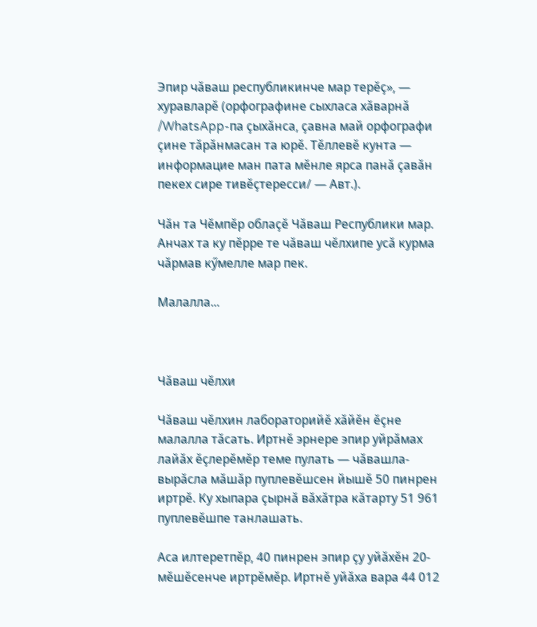Эпир чӑваш республикинче мар терӗҫ», — хуравларӗ (орфографине сыхласа хӑварнӑ /WhatsApp-па ҫыхӑнса, ҫавна май орфографи ҫине тӑрӑнмасан та юрӗ. Тӗллевӗ кунта — информацие ман пата мӗнле ярса панӑ ҫавӑн пекех сире тивӗҫтересси/ — Авт.).

Чӑн та Чӗмпӗр облаҫӗ Чӑваш Республики мар. Анчах та ку пӗрре те чӑваш чӗлхипе усӑ курма чӑрмав кӳмелле мар пек.

Малалла...



Чӑваш чӗлхи

Чӑваш чӗлхин лабораторийӗ хӑйӗн ӗҫне малалла тӑсать. Иртнӗ эрнере эпир уйрӑмах лайӑх ӗҫлерӗмӗр теме пулать — чӑвашла-вырӑсла мӑшӑр пуплевӗшсен йышӗ 50 пинрен иртрӗ. Ку хыпара ҫырнӑ вӑхӑтра кӑтарту 51 961 пуплевӗшпе танлашать.

Аса илтеретпӗр, 40 пинрен эпир ҫу уйӑхӗн 20-мӗшӗсенче иртрӗмӗр. Иртнӗ уйӑха вара 44 012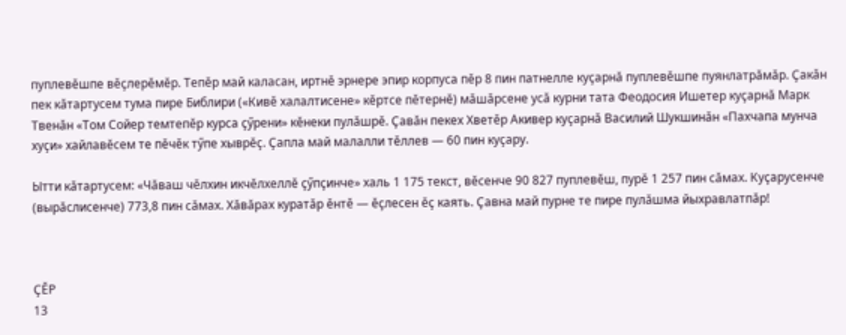пуплевӗшпе вӗҫлерӗмӗр. Тепӗр май каласан, иртнӗ эрнере эпир корпуса пӗр 8 пин патнелле куҫарнӑ пуплевӗшпе пуянлатрӑмӑр. Ҫакӑн пек кӑтартусем тума пире Библири («Кивӗ халалтисене» кӗртсе пӗтернӗ) мӑшӑрсене усӑ курни тата Феодосия Ишетер куҫарнӑ Марк Твенӑн «Том Сойер темтепӗр курса ҫӳрени» кӗнеки пулӑшрӗ. Ҫавӑн пекех Хветӗр Акивер куҫарнӑ Василий Шукшинӑн «Пахчапа мунча хуҫи» хайлавӗсем те пӗчӗк тӳпе хыврӗҫ. Ҫапла май малалли тӗллев — 60 пин куҫару.

Ытти кӑтартусем: «Чӑваш чӗлхин икчӗлхеллӗ ҫӳпҫинче» халь 1 175 текст, вӗсенче 90 827 пуплевӗш, пурӗ 1 257 пин сӑмах. Куҫарусенче (вырӑслисенче) 773,8 пин сӑмах. Хӑвӑрах куратӑр ӗнтӗ — ӗҫлесен ӗҫ каять. Ҫавна май пурне те пире пулӑшма йыхравлатпӑр!



ҪӖР
13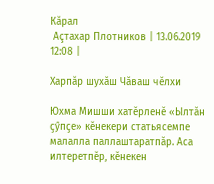Кӑрал
 Аçтахар Плотников | 13.06.2019 12:08 |

Харпӑр шухӑш Чӑваш чӗлхи

Юхма Мишши хатӗрленӗ «Ылтӑн ҫӳпҫе» кӗнекери статьясемпе малалла паллаштаратпӑр. Аса илтеретпӗр, кӗнекен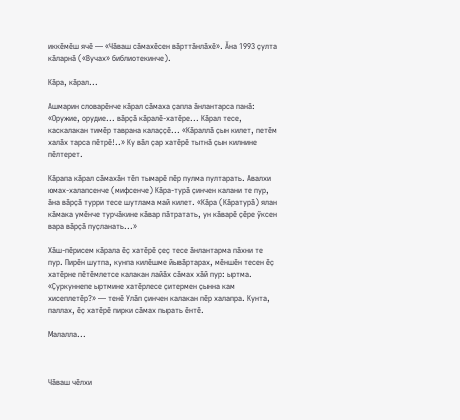иккӗмӗш ячӗ — «Чӑваш сӑмахӗсен вӑрттӑнлӑхӗ». Ӑна 1993 ҫулта кӑларнӑ («Вучах» библиотекинче).

Кӑра, кӑрал...

Ашмарин словарӗнче кӑрал сӑмаха ҫапла ӑнлантарса панӑ: «Оружие, орудие... вӑрҫӑ кӑралӗ-хатӗре... Кӑрал тесе, каскалакан тимӗр таврана калаҫҫӗ... «Кӑраллӑ ҫын килет, петӗм халӑх тарса пӗтрӗ!..» Ку вӑл ҫар хатӗрӗ тытнӑ ҫын килнине пӗлтерет.

Кӑрапа кӑрал сӑмахӑн тӗп тымарӗ пӗр пулма пултарать. Авалхи юмах-халапсенче (мифсенче) Кӑра-турӑ ҫинчен калани те пур, ӑна вӑрҫӑ турри тесе шутлама май килет. «Кӑра (Кӑратурӑ) ялан кӑмака умӗнче турчӑкине кӑвар пӑтратать, ун кӑварӗ ҫӗре ӳксен вара вӑрҫӑ пуҫланать...»

Хӑш-пӗрисем кӑрала ӗҫ хатӗрӗ ҫеҫ тесе ӑнлантарма пӑхни те пур. Пирӗн шутпа, кунпа килӗшме йывӑртарах, мӗншӗн тесен ӗҫ хатӗрне пӗтӗмлетсе калакан лайӑх сӑмах хӑй пур: ыртма. «Ҫуркуннепе ыртмине хатӗрлесе ҫитермен ҫынна кам хисеплетӗр?» — тенӗ Улӑп ҫинчен калакан пӗр халапра. Кунта, паллах, ӗҫ хатӗрӗ пирки сӑмах пырать ӗнтӗ.

Малалла...



Чӑваш чӗлхи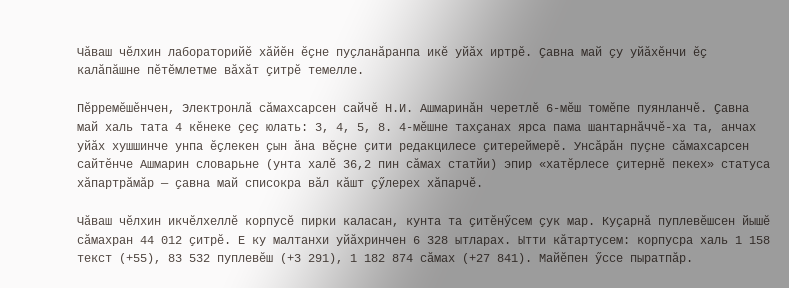Чӑваш чӗлхин лабораторийӗ хӑйӗн ӗҫне пуҫланӑранпа икӗ уйӑх иртрӗ. Ҫавна май ҫу уйӑхӗнчи ӗҫ калӑпӑшне пӗтӗмлетме вӑхӑт ҫитрӗ темелле.

Пӗрремӗшӗнчен, Электронлӑ сӑмахсарсен сайчӗ Н.И. Ашмаринӑн черетлӗ 6-мӗш томӗпе пуянланчӗ. Ҫавна май халь тата 4 кӗнеке ҫеҫ юлать: 3, 4, 5, 8. 4-мӗшне тахҫанах ярса пама шантарнӑччӗ-ха та, анчах уйӑх хушшинче унпа ӗҫлекен ҫын ӑна вӗҫне ҫити редакцилесе ҫитереймерӗ. Унсӑрӑн пуҫне сӑмахсарсен сайтӗнче Ашмарин словарьне (унта халӗ 36,2 пин сӑмах статйи) эпир «хатӗрлесе ҫитернӗ пекех» статуса хӑпартрӑмӑр — ҫавна май списокра вӑл кӑшт ҫӳлерех хӑпарчӗ.

Чӑваш чӗлхин икчӗлхеллӗ корпусӗ пирки каласан, кунта та ҫитӗнӳсем ҫук мар. Куҫарнӑ пуплевӗшсен йышӗ сӑмахран 44 012 ҫитрӗ. Е ку малтанхи уйӑхринчен 6 328 ытларах. Ытти кӑтартусем: корпусра халь 1 158 текст (+55), 83 532 пуплевӗш (+3 291), 1 182 874 cӑмах (+27 841). Майӗпен ӳссе пыратпӑр.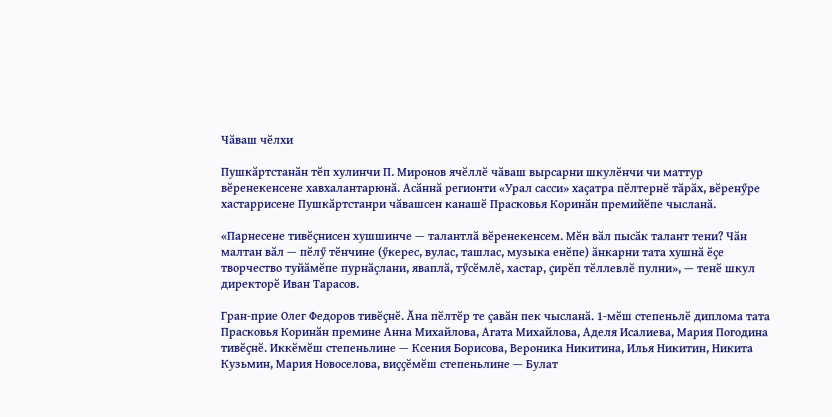Чӑваш чӗлхи

Пушкӑртстанӑн тӗп хулинчи П. Миронов ячӗллӗ чӑваш вырсарни шкулӗнчи чи маттур вӗренекенсене хавхалантарюнӑ. Асӑннӑ регионти «Урал сасси» хаҫатра пӗлтернӗ тӑрӑх, вӗренӳре хастаррисене Пушкӑртстанри чӑвашсен канашӗ Прасковья Коринӑн премийӗпе чысланӑ.

«Парнесене тивӗҫнисен хушшинче — талантлӑ вӗренекенсем. Мӗн вӑл пысӑк талант тени? Чӑн малтан вӑл — пӗлӳ тӗнчине (ӳкерес, вулас, ташлас, музыка енӗпе) ӑнкарни тата хушнӑ ӗҫе творчество туйӑмӗпе пурнӑҫлани, яваплӑ, тӳсӗмлӗ, хастар, ҫирӗп тӗллевлӗ пулни», — тенӗ шкул директорӗ Иван Тарасов.

Гран-прие Олег Федоров тивӗҫнӗ. Ӑна пӗлтӗр те ҫавӑн пек чысланӑ. 1-мӗш степеньлӗ диплома тата Прасковья Коринӑн премине Анна Михайлова, Агата Михайлова, Аделя Исалиева, Мария Погодина тивӗҫнӗ. Иккӗмӗш степеньлине — Ксения Борисова, Вероника Никитина, Илья Никитин, Никита Кузьмин, Мария Новоселова, виҫҫӗмӗш степеньлине — Булат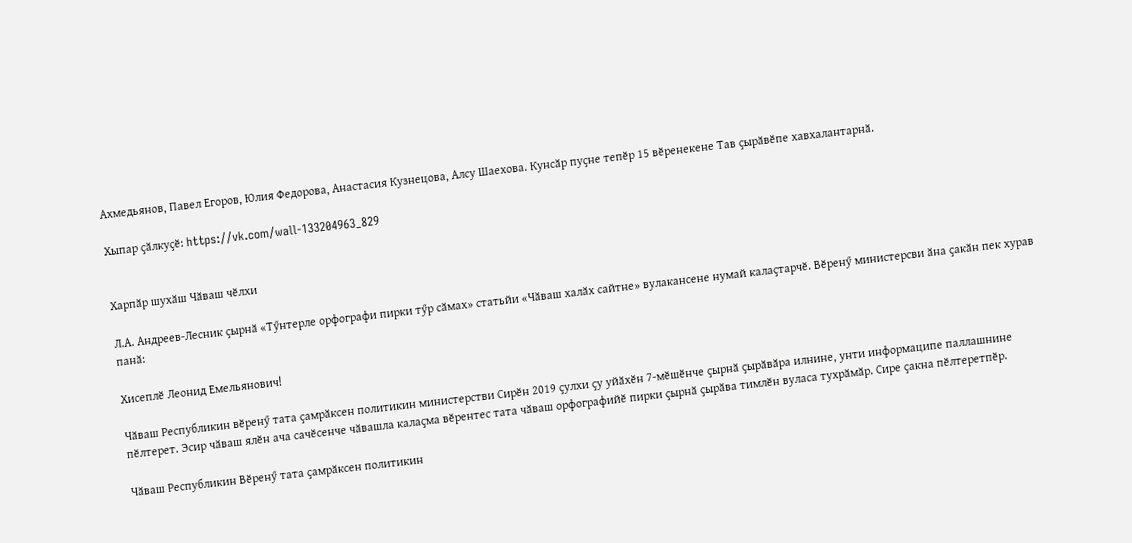Ахмедьянов, Павел Егоров, Юлия Федорова, Анастасия Кузнецова, Алсу Шаехова. Кунсӑр пуҫне тепӗр 15 вӗренекене Тав ҫырӑвӗпе хавхалантарнӑ.

Хыпар ҫӑлкуҫӗ: https://vk.com/wall-133204963_829


Харпӑр шухӑш Чӑваш чӗлхи

Л.А. Андреев-Лесник ҫырнӑ «Тӳнтерле орфографи пирки тӳр сӑмах» статьйи «Чӑваш халӑх сайтне» вулакансене нумай калаҫтарчӗ. Вӗренӳ министерсви ӑна ҫакӑн пек хурав панӑ:

Хисеплӗ Леонид Емельянович!

Чӑваш Республикин вӗренӳ тата ҫамрӑксен политикин министерстви Сирӗн 2019 ҫулхи ҫу уйӑхӗн 7-мӗшӗнче ҫырнӑ ҫырӑвӑра илнине, унти информаципе паллашнине пӗлтерет. Эсир чӑваш ялӗн ача сачӗсенче чӑвашла калаҫма вӗрентес тата чӑваш орфографийӗ пирки ҫырнӑ ҫырӑва тимлӗн вуласа тухрӑмӑр. Сире ҫакна пӗлтеретпӗр.

Чӑваш Республикин Вӗренӳ тата ҫамрӑксен политикин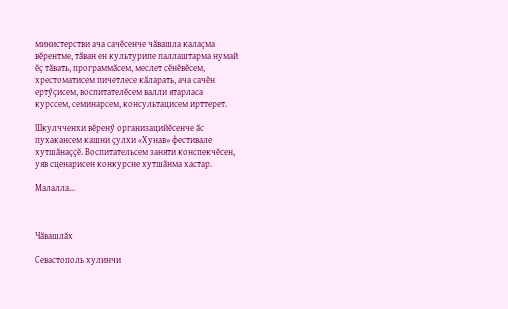министерстви ача сачӗсенче чӑвашла калаҫма вӗрентме, тӑван ен культурипе паллаштарма нумай ӗҫ тӑвать, программӑсем, меслет сӗнӗвӗсем, хрестоматисем пичетлесе кӑларать, ача сачӗн ертӳҫисем, воспитателӗсем валли ятарласа курссем, семинарсем, консультацисем ирттерет.

Шкулчченхи вӗренӳ организацийӗсенче ӑс пухакансем кашни ҫулхи «Хунав» фестивале хутшӑнаҫҫӗ. Воспитательсем заняти конспекчӗсен, уяв сценарисен конкурсне хутшӑнма хастар.

Малалла...



Чӑвашлӑх

Севастополь хулинчи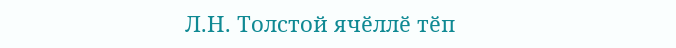Л.Н. Толстой ячӗллӗ тӗп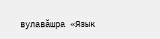вулавӑшра «Язык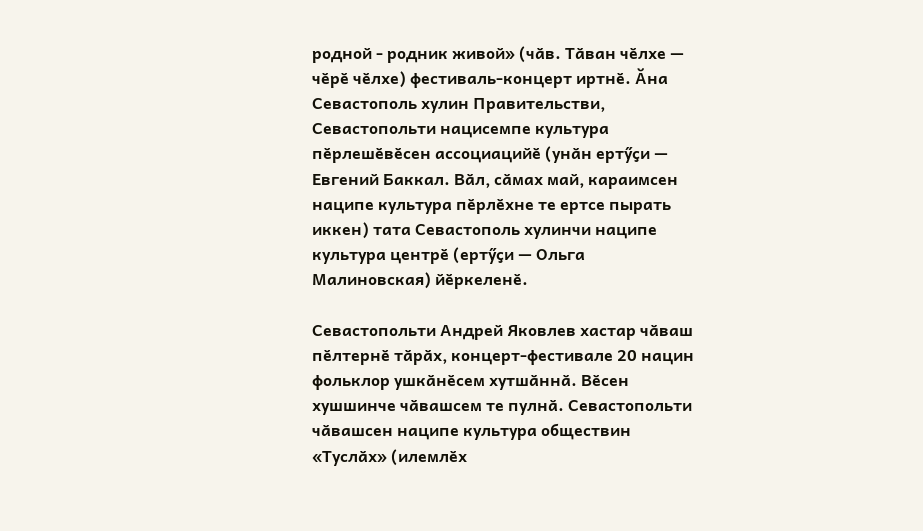родной - родник живой» (чӑв. Тӑван чӗлхе — чӗрӗ чӗлхе) фестиваль-концерт иртнӗ. Ӑна Севастополь хулин Правительстви, Севастопольти нацисемпе культура пӗрлешӗвӗсен ассоциацийӗ (унӑн ертӳҫи — Евгений Баккал. Вӑл, сӑмах май, караимсен наципе культура пӗрлӗхне те ертсе пырать иккен) тата Севастополь хулинчи наципе культура центрӗ (ертӳҫи — Ольга Малиновская) йӗркеленӗ.

Севастопольти Андрей Яковлев хастар чӑваш пӗлтернӗ тӑрӑх, концерт-фестивале 20 нацин фольклор ушкӑнӗсем хутшӑннӑ. Вӗсен хушшинче чӑвашсем те пулнӑ. Севастопольти чӑвашсен наципе культура обществин «Туслӑх» (илемлӗх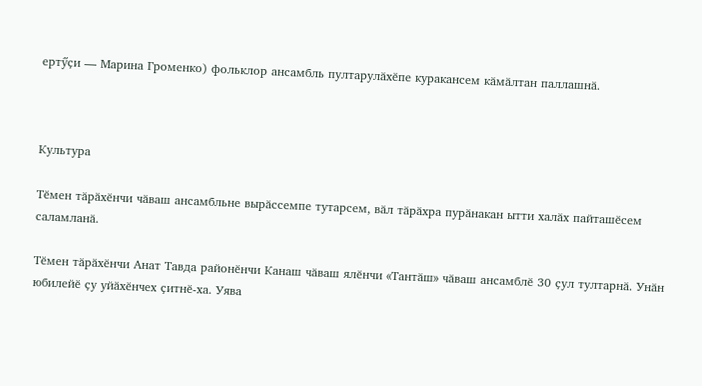ертӳҫи — Марина Громенко) фольклор ансамбль пултарулӑхӗпе куракансем кӑмӑлтан паллашнӑ.



Культура

Тӗмен тӑрӑхӗнчи чӑваш ансамбльне вырӑссемпе тутарсем, вӑл тӑрӑхра пурӑнакан ытти халӑх пайташӗсем саламланӑ.

Тӗмен тӑрӑхӗнчи Анат Тавда районӗнчи Канаш чӑваш ялӗнчи «Тантӑш» чӑваш ансамблӗ 30 ҫул тултарнӑ. Унӑн юбилейӗ ҫу уйӑхӗнчех ҫитнӗ-ха. Уява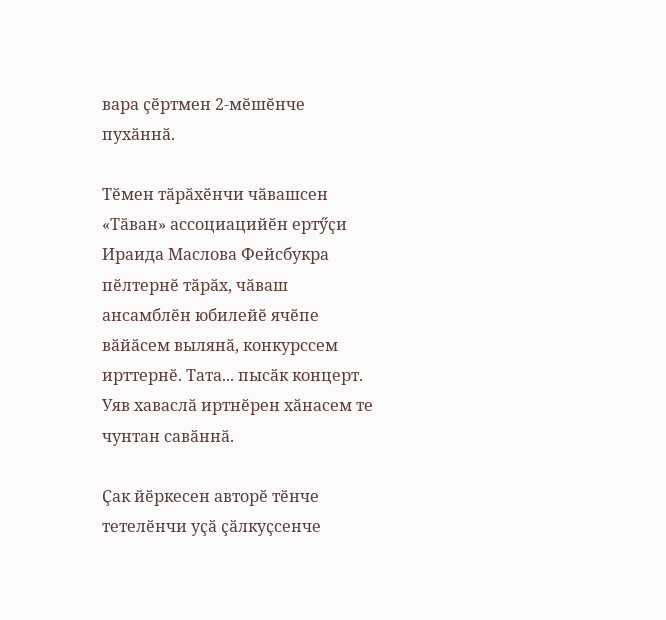вара ҫӗртмен 2-мӗшӗнче пухӑннӑ.

Тӗмен тӑрӑхӗнчи чӑвашсен «Тӑван» ассоциацийӗн ертӳҫи Ираида Маслова Фейсбукра пӗлтернӗ тӑрӑх, чӑваш ансамблӗн юбилейӗ ячӗпе вӑйӑсем вылянӑ, конкурссем ирттернӗ. Тата... пысӑк концерт. Уяв хаваслӑ иртнӗрен хӑнасем те чунтан савӑннӑ.

Ҫак йӗркесен авторӗ тӗнче тетелӗнчи уҫӑ ҫӑлкуҫсенче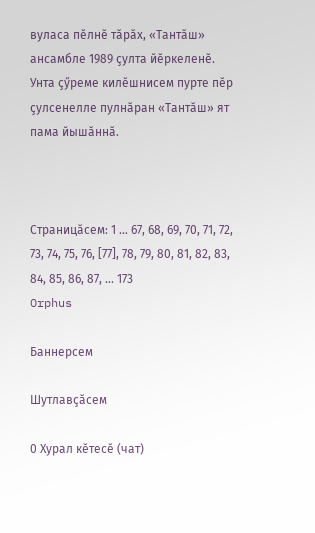вуласа пӗлнӗ тӑрӑх, «Тантӑш» ансамбле 1989 ҫулта йӗркеленӗ. Унта ҫӳреме килӗшнисем пурте пӗр ҫулсенелле пулнӑран «Тантӑш» ят пама йышӑннӑ.



Страницӑсем: 1 ... 67, 68, 69, 70, 71, 72, 73, 74, 75, 76, [77], 78, 79, 80, 81, 82, 83, 84, 85, 86, 87, ... 173
Orphus

Баннерсем

Шутлавҫӑсем

0 Хурал кӗтесӗ (чат)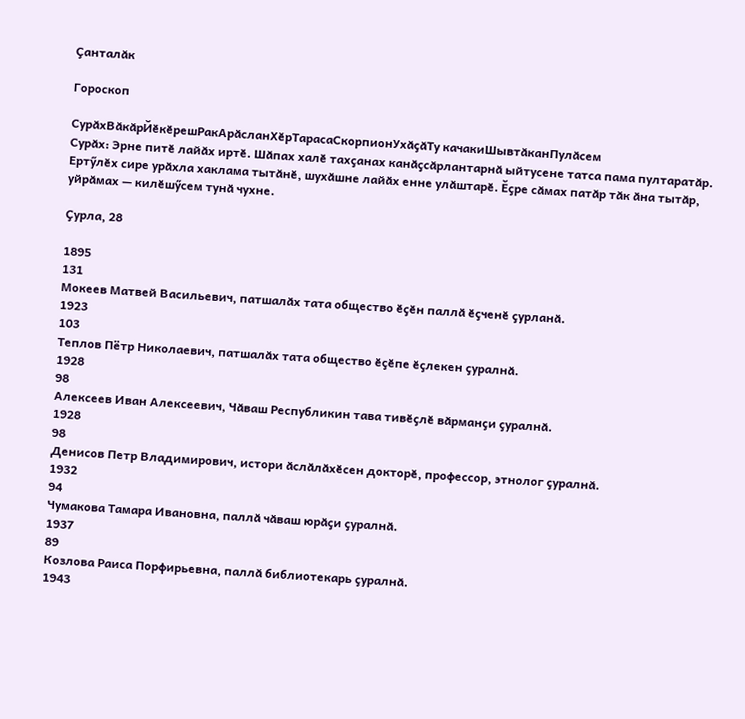Ҫанталӑк

Гороскоп

СурӑхВӑкӑрЙӗкӗрешРакАрӑсланХӗрТарасаСкорпионУхӑҫӑТу качакиШывтӑканПулӑсем
Сурӑх: Эрне питӗ лайӑх иртӗ. Шӑпах халӗ тахҫанах канӑҫсӑрлантарнӑ ыйтусене татса пама пултаратӑр. Ертӳлӗх сире урӑхла хаклама тытӑнӗ, шухӑшне лайӑх енне улӑштарӗ. Ӗҫре сӑмах патӑр тӑк ӑна тытӑр, уйрӑмах — килӗшӳсем тунӑ чухне.

Ҫурла, 28

1895
131
Мокеев Матвей Васильевич, патшалӑх тата общество ӗҫӗн паллӑ ӗҫченӗ ҫурланӑ.
1923
103
Теплов Пётр Николаевич, патшалӑх тата общество ӗҫӗпе ӗҫлекен ҫуралнӑ.
1928
98
Алексеев Иван Алексеевич, Чӑваш Республикин тава тивӗҫлӗ вӑрманҫи ҫуралнӑ.
1928
98
Денисов Петр Владимирович, истори ӑслӑлӑхӗсен докторӗ, профессор, этнолог ҫуралнӑ.
1932
94
Чумакова Тамара Ивановна, паллӑ чӑваш юрӑҫи ҫуралнӑ.
1937
89
Козлова Раиса Порфирьевна, паллӑ библиотекарь ҫуралнӑ.
1943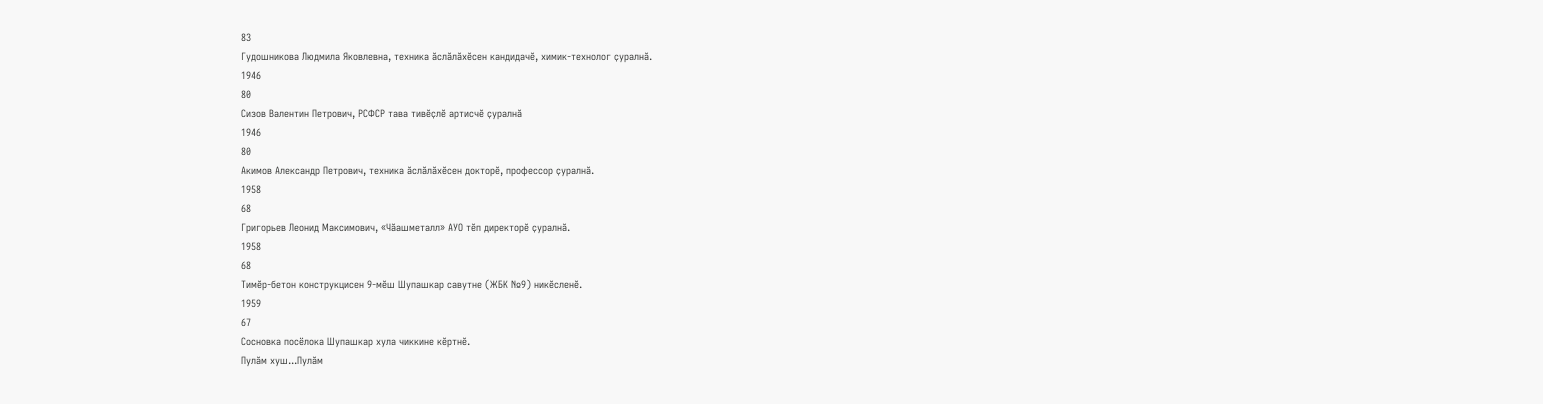83
Гудошникова Людмила Яковлевна, техника ӑслӑлӑхӗсен кандидачӗ, химик-технолог ҫуралнӑ.
1946
80
Сизов Валентин Петрович, РСФСР тава тивӗҫлӗ артисчӗ ҫуралнӑ
1946
80
Акимов Александр Петрович, техника ӑслӑлӑхӗсен докторӗ, профессор ҫуралнӑ.
1958
68
Григорьев Леонид Максимович, «Чӑашметалл» АУО тӗп директорӗ ҫуралнӑ.
1958
68
Тимӗр-бетон конструкцисен 9-мӗш Шупашкар савутне (ЖБК №9) никӗсленӗ.
1959
67
Сосновка посёлока Шупашкар хула чиккине кӗртнӗ.
Пулӑм хуш...Пулӑм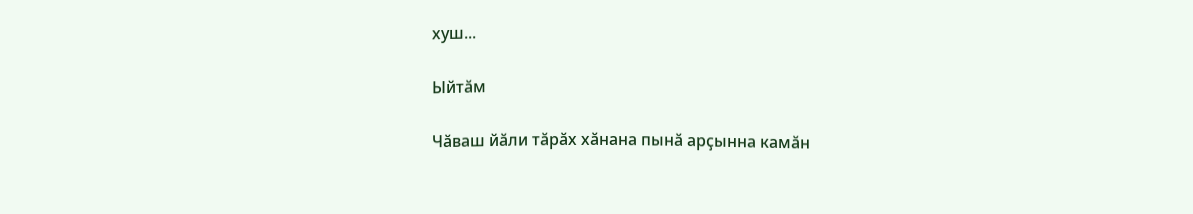хуш...

Ыйтӑм

Чӑваш йӑли тӑрӑх хӑнана пынӑ арҫынна камӑн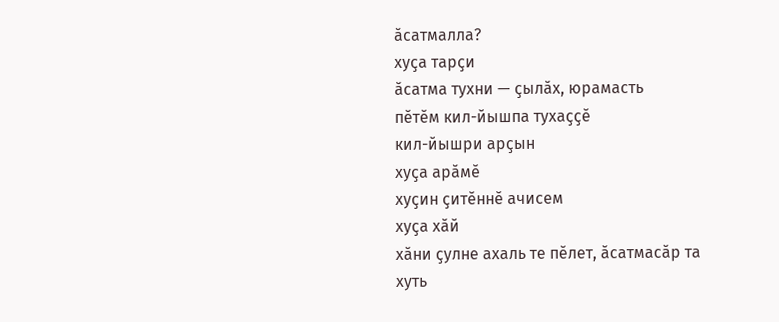ӑсатмалла?
хуҫа тарҫи
ӑсатма тухни — ҫылӑх, юрамасть
пӗтӗм кил-йышпа тухаҫҫӗ
кил-йышри арҫын
хуҫа арӑмӗ
хуҫин ҫитӗннӗ ачисем
хуҫа хӑй
хӑни ҫулне ахаль те пӗлет, ӑсатмасӑр та
хуть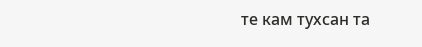те кам тухсан та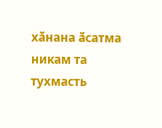хӑнана ӑсатма никам та тухмасть